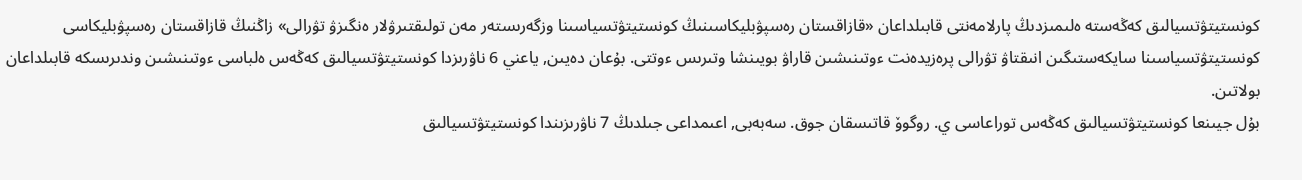كونستيتۋتسيالىق كەڭەستە ەلىمىزدىڭ پارلامەنتى قابىلداعان «قازاقستان رەسپۋبليكاسىنىڭ كونستيتۋتسياسىنا وزگەرىستەر مەن تولىقتىرۋلار ەنگىزۋ تۋرالى» زاڭنىڭ قازاقستان رەسپۋبليكاسى كونستيتۋتسياسىنا سايكەستىگىن انىقتاۋ تۋرالى پرەزيدەنت ءوتىنىشىن قاراۋ بويىنشا وتىرىس ءوتتى. بۇعان دەيىن, ياعني 6 ناۋرىزدا كونستيتۋتسيالىق كەڭەس ەلباسى ءوتىنىشىن وندىرىسكە قابىلداعان بولاتىن.
بۇل جيىنعا كونستيتۋتسيالىق كەڭەس توراعاسى ي. روگوۆ قاتىسقان جوق. سەبەبى, اعىمداعى جىلدىڭ 7 ناۋرىزىندا كونستيتۋتسيالىق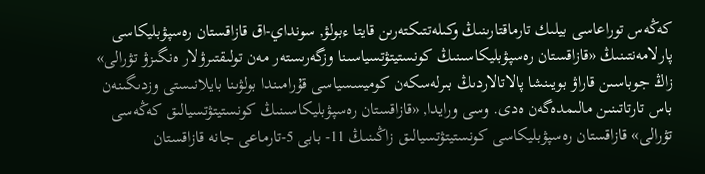كەڭەس توراعاسى بيلىك تارماقتارىنىڭ وكىلەتتىكتەرىن قايتا ءبولۋ, سونداي-اق قازاقستان رەسپۋبليكاسى پارلامەنتىنىڭ «قازاقستان رەسپۋبليكاسىنىڭ كونستيتۋتسياسىنا وزگەرىستەر مەن تولىقتىرۋلار ەنگىزۋ تۋرالى» زاڭ جوباسىن قاراۋ بويىنشا پالاتالاردىڭ بىرلەسكەن كوميسسياسى قۇرامىندا بولۋىنا بايلانىستى وزدىگىنەن باس تارتاتىنىن مالىمدەگەن ەدى. وسى ورايدا, «قازاقستان رەسپۋبليكاسىنىڭ كونستيتۋتسيالىق كەڭەسى تۋرالى» قازاقستان رەسپۋبليكاسى كونستيتۋتسيالىق زاڭىنىڭ 11- بابى 5-تارماعى جانە قازاقستان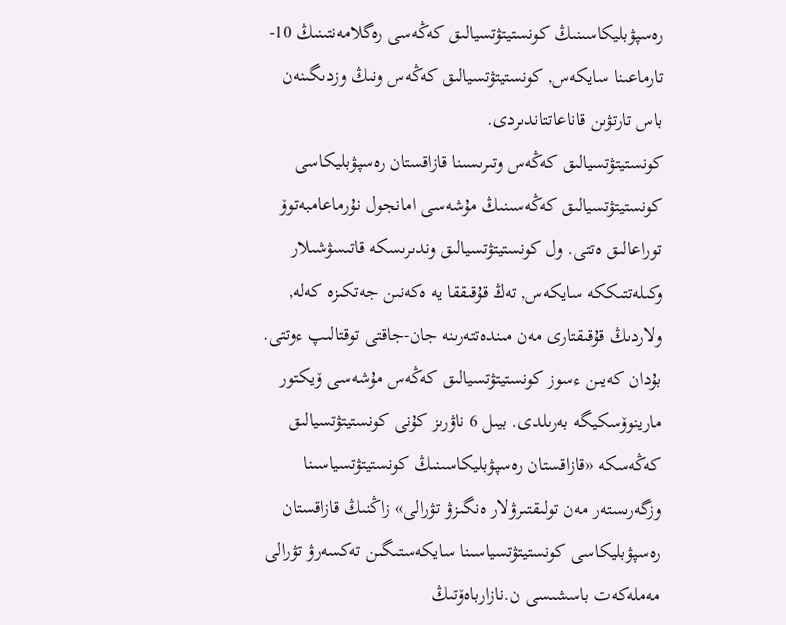رەسپۋبليكاسىنىڭ كونستيتۋتسيالىق كەڭەسى رەگلامەنتىنىڭ 10-تارماعىنا سايكەس, كونستيتۋتسيالىق كەڭەس ونىڭ وزدىگىنەن باس تارتۋىن قاناعاتتاندىردى.
كونستيتۋتسيالىق كەڭەس وتىرىسىنا قازاقستان رەسپۋبليكاسى كونستيتۋتسيالىق كەڭەسىنىڭ مۇشەسى امانجول نۇرماعامبەتوۆ توراعالىق ەتتى. ول كونستيتۋتسيالىق وندىرىسكە قاتىسۋشىلار وكىلەتتىككە سايكەس, تەڭ قۇقىققا يە ەكەنىن جەتكىزە كەلە, ولاردىڭ قۇقىقتارى مەن مىندەتتەرىنە جان-جاقتى توقتالىپ ءوتتى.
بۇدان كەيىن ءسوز كونستيتۋتسيالىق كەڭەس مۇشەسى ۆيكتور مارينوۆسكيگە بەرىلدى. بيىل 6 ناۋرىز كۇنى كونستيتۋتسيالىق كەڭەسكە «قازاقستان رەسپۋبليكاسىنىڭ كونستيتۋتسياسىنا وزگەرىستەر مەن تولىقتىرۋلار ەنگىزۋ تۋرالى» زاڭنىڭ قازاقستان رەسپۋبليكاسى كونستيتۋتسياسىنا سايكەستىگىن تەكسەرۋ تۋرالى مەملەكەت باسشىسى ن.نازارباەۆتىڭ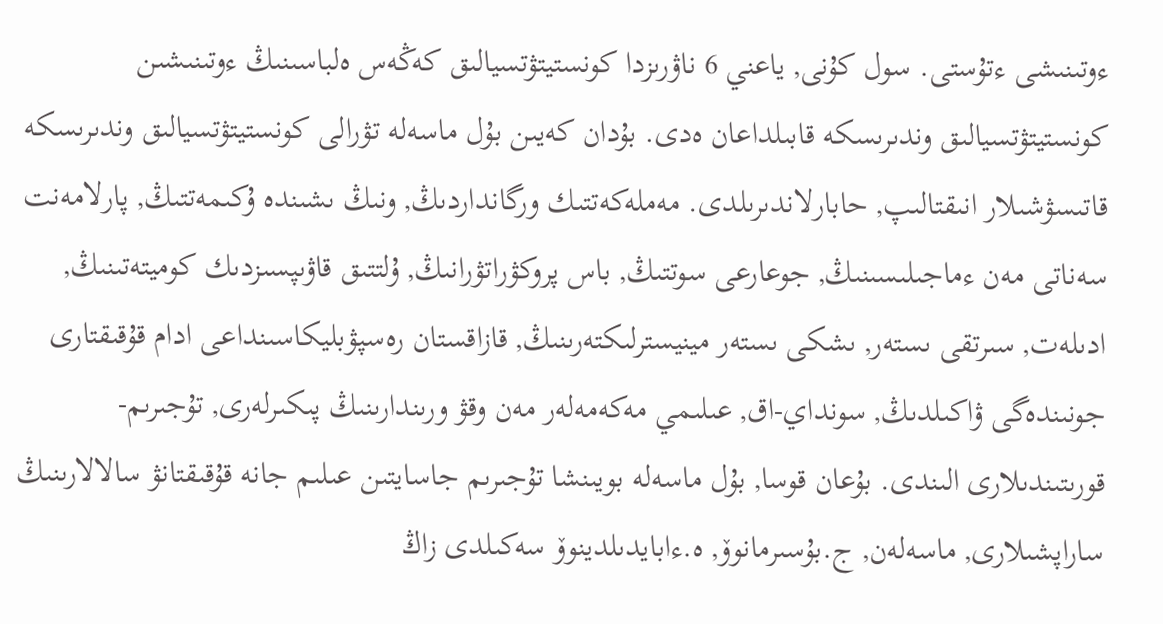ءوتىنىشى ءتۇستى. سول كۇنى, ياعني 6 ناۋرىزدا كونستيتۋتسيالىق كەڭەس ەلباسىنىڭ ءوتىنىشىن كونستيتۋتسيالىق وندىرىسكە قابىلداعان ەدى. بۇدان كەيىن بۇل ماسەلە تۋرالى كونستيتۋتسيالىق وندىرىسكە قاتىسۋشىلار انىقتالىپ, حابارلاندىرىلدى. مەملەكەتتىك ورگانداردىڭ, ونىڭ ىشىندە ۇكىمەتتىڭ, پارلامەنت سەناتى مەن ءماجىلىسىنىڭ, جوعارعى سوتتىڭ, باس پروكۋراتۋرانىڭ, ۇلتتىق قاۋىپسىزدىك كوميتەتىنىڭ, ادىلەت, سىرتقى ىستەر, ىشكى ىستەر مينيسترلىكتەرىنىڭ, قازاقستان رەسپۋبليكاسىنداعى ادام قۇقىقتارى جونىندەگى ۋاكىلدىڭ, سونداي-اق, عىلىمي مەكەمەلەر مەن وقۋ ورىندارىنىڭ پىكىرلەرى, تۇجىرىم-قورىتىندىلارى الىندى. بۇعان قوسا, بۇل ماسەلە بويىنشا تۇجىرىم جاسايتىن عىلىم جانە قۇقىقتانۋ سالالارىنىڭ ساراپشىلارى, ماسەلەن, ج.بۇسىرمانوۆ, ە.ءابايدىلدينوۆ سەكىلدى زاڭ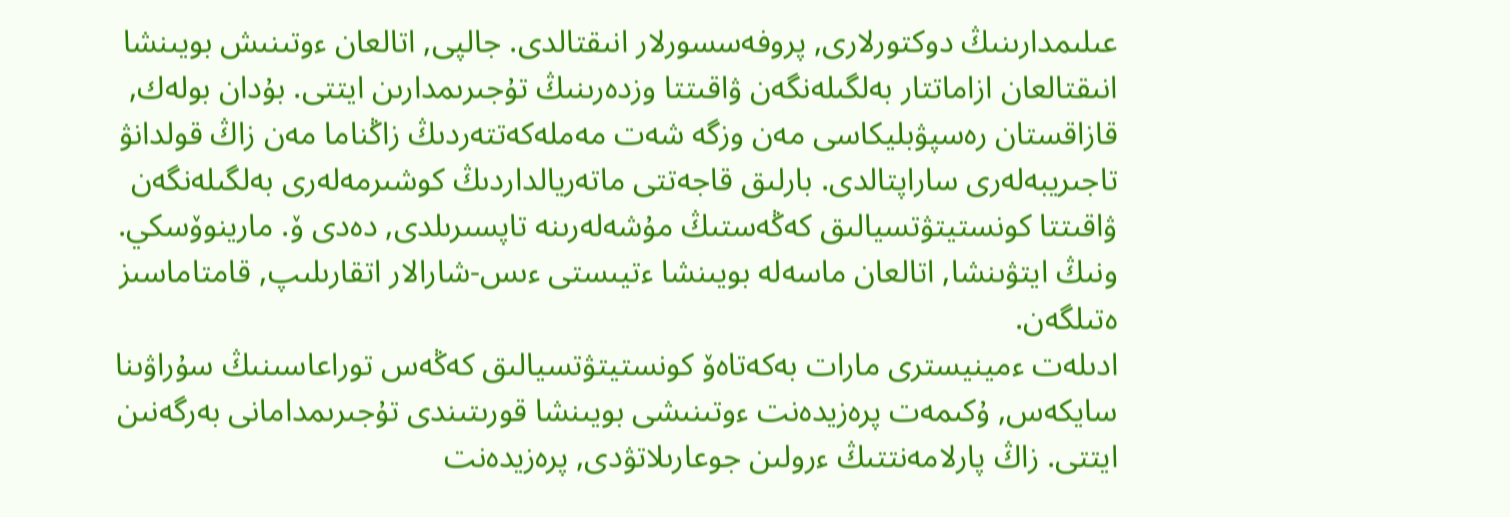عىلىمدارىنىڭ دوكتورلارى, پروفەسسورلار انىقتالدى. جالپى, اتالعان ءوتىنىش بويىنشا انىقتالعان ازاماتتار بەلگىلەنگەن ۋاقىتتا وزدەرىنىڭ تۇجىرىمدارىن ايتتى. بۇدان بولەك, قازاقستان رەسپۋبليكاسى مەن وزگە شەت مەملەكەتتەردىڭ زاڭناما مەن زاڭ قولدانۋ تاجىريبەلەرى ساراپتالدى. بارلىق قاجەتتى ماتەريالداردىڭ كوشىرمەلەرى بەلگىلەنگەن ۋاقىتتا كونستيتۋتسيالىق كەڭەستىڭ مۇشەلەرىنە تاپسىرىلدى, دەدى ۆ. مارينوۆسكي. ونىڭ ايتۋىنشا, اتالعان ماسەلە بويىنشا ءتيىستى ءىس-شارالار اتقارىلىپ, قامتاماسىز ەتىلگەن.
ادىلەت ءمينيسترى مارات بەكەتاەۆ كونستيتۋتسيالىق كەڭەس توراعاسىنىڭ سۇراۋىنا سايكەس, ۇكىمەت پرەزيدەنت ءوتىنىشى بويىنشا قورىتىندى تۇجىرىمدامانى بەرگەنىن ايتتى. زاڭ پارلامەنتتىڭ ءرولىن جوعارىلاتۋدى, پرەزيدەنت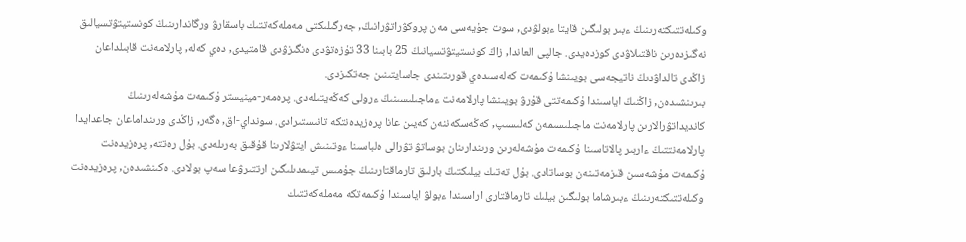وكىلەتتىكتەرىنىڭ ءبىر بولىگىن قايتا ءبولۋدى, سوت جۇيەسى مەن پروكۋراتۋرانىڭ, جەرگىلىكتى مەملەكەتتىك باسقارۋ ورگاندارىنىڭ كونستيتۋتسيالىق نەگىزدەرىن ناقتىلاۋدى كوزدەيدى. جالپى العاندا, زاڭ كونستيتۋتسيانىڭ 25 بابىنا 33 تۇزەتۋدى ەنگىزۋدى قامتيدى, دەي كەلە, پارلامەنت قابىلداعان زاڭدى تالداۋدىڭ ناتيجەسى بويىنشا ۇكىمەت كەلەسىدەي قورىتىندى جاسايتىنىن جەتكىزدى.
بىرىنشىدەن, زاڭنىڭ اياسىندا ۇكىمەتتى قۇرۋ بويىنشا پارلامەنت ءماجىلىسىنىڭ ءرولى كەڭەيتىلەدى. پرەمەر-مينيستر ۇكىمەت مۇشەلەرىنىڭ كانديداتۋرالارىن پارلامەنت ماجىلىسىمەن كەلىسىپ, كەڭەسكەننەن كەيىن عانا پرەزيدەنتكە تانىستىرادى. سونداي-اق, ەگەر, زاڭدى ورىنداماعان جاعدايدا پارلامەنتتىڭ ءاربىر پالاتاسىنا ۇكىمەت مۇشەلەرىن ورىندارىنان بوساتۋ تۋرالى ەلباسىنا ءوتىنىش ايتۋلارىنا قۇقىق بەرىلەدى. بۇل رەتتە, پرەزيدەنت ۇكىمەت مۇشەسىن قىزمەتىنەن بوساتادى. بۇل تەتىك بيلىكتىڭ بارلىق تارماقتارىنىڭ جۇمىس تيىمدىلىگىن ارتتىرۋعا سەپ بولادى. ەكىنشىدەن, پرەزيدەنت وكىلەتتىكتەرىنىڭ ءبىرشاما بولىگىن بيلىك تارماقتارى اراسىندا ءبولۋ اياسىندا ۇكىمەتكە مەملەكەتتىك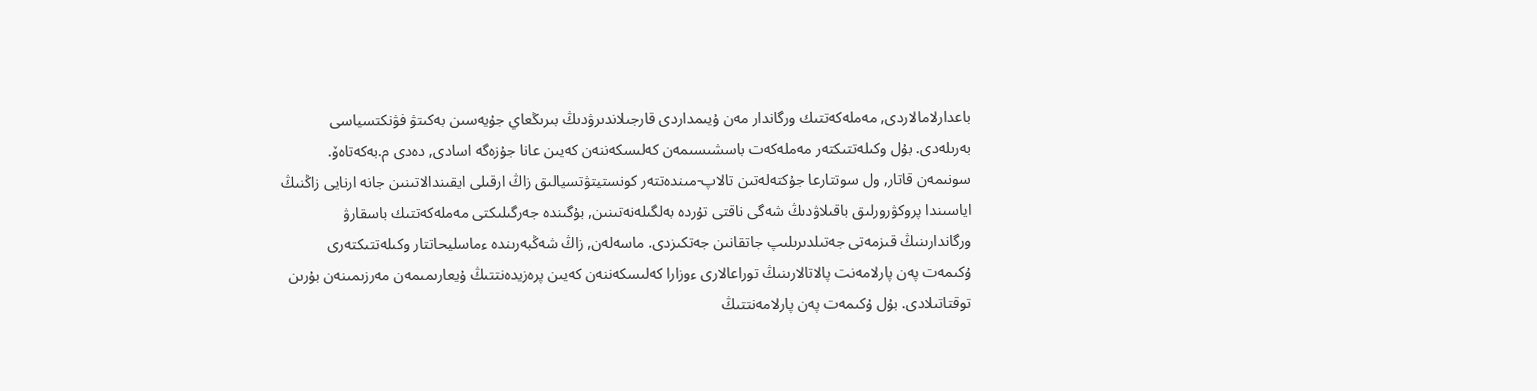باعدارلامالاردى, مەملەكەتتىك ورگاندار مەن ۇيىمداردى قارجىلاندىرۋدىڭ بىرىڭعاي جۇيەسىن بەكىتۋ فۋنكتسياسى بەرىلەدى. بۇل وكىلەتتىكتەر مەملەكەت باسشىسىمەن كەلىسكەننەن كەيىن عانا جۇزەگە اسادى, دەدى م.بەكەتاەۆ.
سونىمەن قاتار, ول سوتتارعا جۇكتەلەتىن تالاپ-مىندەتتەر كونستيتۋتسيالىق زاڭ ارقىلى ايقىندالاتىنىن جانە ارنايى زاڭنىڭ اياسىندا پروكۋرورلىق باقىلاۋدىڭ شەگى ناقتى تۇردە بەلگىلەنەتىنىن, بۇگىندە جەرگىلىكتى مەملەكەتتىك باسقارۋ ورگاندارىنىڭ قىزمەتى جەتىلدىرىلىپ جاتقانىن جەتكىزدى. ماسەلەن, زاڭ شەڭبەرىندە ءماسليحاتتار وكىلەتتىكتەرى ۇكىمەت پەن پارلامەنت پالاتالارىنىڭ توراعالارى ءوزارا كەلىسكەننەن كەيىن پرەزيدەنتتىڭ ۇيعارىمىمەن مەرزىمىنەن بۇرىن توقتاتىلادى. بۇل ۇكىمەت پەن پارلامەنتتىڭ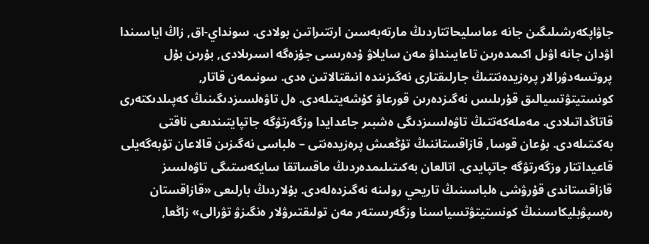جاۋاپكەرشىلىگىن جانە ءماسليحاتتاردىڭ مارتەبەسىن ارتتىراتىن بولادى. سونداي-اق, زاڭ اياسىندا اۋدان جانە اۋىل اكىمدەرىن تاعايىنداۋ مەن سايلاۋ ۇدەرىسى جۇزەگە اسىرىلادى, بۇرىن بۇل پروتسەدۋرالار پرەزيدەنتتىڭ جارلىقتارى نەگىزىندە انىقتالاتىن ەدى. سونىمەن قاتار, كونستيتۋتسيالىق قۇرىلىس نەگىزدەرىن قورعاۋ كۇشەيتىلەدى. ەل تاۋەلسىزدىگىنىڭ كەپىلدىكتەرى قاتاڭداتىلادى. مەملەكەتتىڭ تاۋەلسىزدىگى ەشبىر جاعدايدا وزگەرتۋگە جاتپايتىندىعى ناقتى بەكىتىلەدى. بۇعان قوسا, قازاقستاننىڭ تۇڭعىش پرەزيدەنتى – ەلباسى نەگىزىن قالاعان تۇبەگەيلى قاعيداتتار وزگەرتۋگە جاتپايدى. اتالعان بەكىتىلىمدەردىڭ ماقساتقا سايكەستىگى تاۋەلسىز قازاقستاندى قۇرۋشى ەلباسىنىڭ تاريحي رولىنە نەگىزدەلەدى. بۇلاردىڭ بارلىعى «قازاقستان رەسپۋبليكاسىنىڭ كونستيتۋتسياسىنا وزگەرىستەر مەن تولىقتىرۋلار ەنگىزۋ تۋرالى» زاڭعا,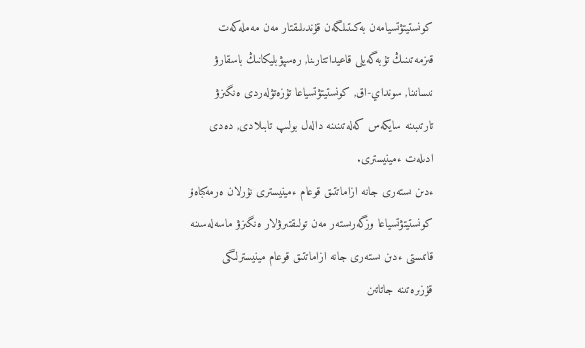كونستيتۋتسيامەن بەكىتىلگەن قۇندىلىقتار مەن مەملەكەت قىزمەتىنىڭ تۇبەگەيلى قاعيداتتارىنا, رەسپۋبليكانىڭ باسقارۋ نىسانىنا, سونداي-اق, كونستيتۋتسياعا تۇزەتۋلەردى ەنگىزۋ تارتىبىنە سايكەس كەلەتىنىنە دالەل بولىپ تابىلادى, دەدى ادىلەت ءمينيسترى.
ءدىن ىستەرى جانە ازاماتتىق قوعام ءمينيسترى نۇرلان ەرمەكباەۆ كونستيتۋتسياعا وزگەرىستەر مەن تولىقتىرۋلار ەنگىزۋ ماسەلەسىنە قاتىستى ءدىن ىستەرى جانە ازاماتتىق قوعام مينيسترلىگى قۇزىرەتىنە جاتاتىن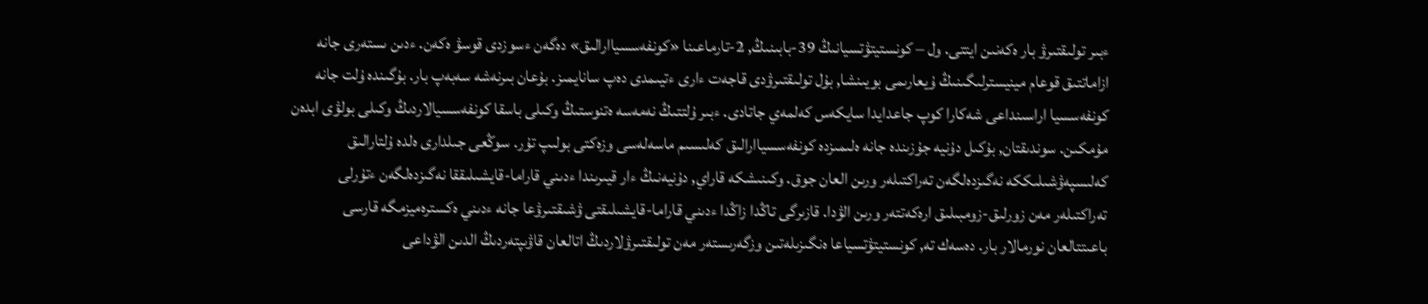ءبىر تولىقتىرۋ بار ەكەنىن ايتتى. ول – كونستيتۋتسيانىڭ 39-بابىنىڭ, 2-تارماعىنا «كونفەسسياارالىق» دەگەن ءسوزدى قوسۋ ەكەن. ءدىن ىستەرى جانە ازاماتتىق قوعام مينيسترلىگىنىڭ ۇيعارىمى بويىنشا, بۇل تولىقتىرۋدى قاجەت ءارى ءتيىمدى دەپ سانايمىز. بۇعان بىرنەشە سەبەپ بار. بۇگىندە ۇلت جانە كونفەسسيا اراسىنداعى شەكارا كوپ جاعدايدا سايكەس كەلمەي جاتادى. ءبىر ۇلتتىڭ نەمەسە ەتنوستىڭ وكىلى باسقا كونفەسسيالاردىڭ وكىلى بولۋى ابدەن مۇمكىن. سوندىقتان, بۇكىل دۇنيە جۇزىندە جانە ەلىمىزدە كونفەسسياارالىق كەلىسىم ماسەلەسى وزەكتى بولىپ تۇر. سوڭعى جىلدارى ەلدە ۇلتارالىق كەلىسپەۋشىلىككە نەگىزدەلگەن تەراكتىلەر ورىن العان جوق. وكىنىشكە قاراي, دۇنيەنىڭ ءار قيىرىندا ءدىني قاراما-قايشىلىققا نەگىزدەلگەن ءتۇرلى تەراكتىلەر مەن زورلىق-زومبىلىق ارەكەتتەر ورىن الۋدا. قازىرگى تاڭدا زاڭدا ءدىني قاراما-قايشىلىقتى ۋشىقتىرۋعا جانە ءدىني ەكسترەميزمگە قارسى باعىتتالعان نورمالار بار. دەسەك تە, كونستيتۋتسياعا ەنگىزىلەتىن وزگەرىستەر مەن تولىقتىرۋلاردىڭ اتالعان قاۋىپتەردىڭ الدىن الۋداعى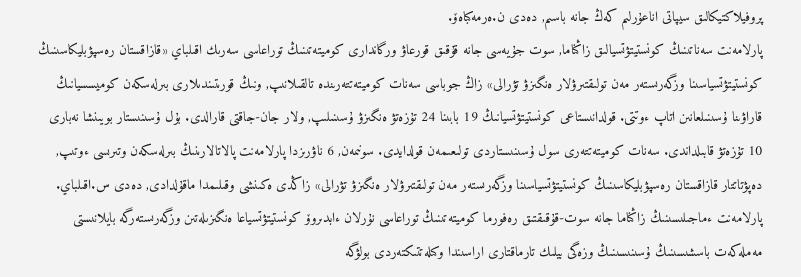پروفيلاكتيكالىق سيپاتى اناعۇرلىم كەڭ جانە باسىم, دەدى ن.ەرمەكباەۆ.
پارلامەنت سەناتىنىڭ كونستيتۋتسيالىق زاڭناما, سوت جۇيەسى جانە قۇقىق قورعاۋ ورگاندارى كوميتەتىنىڭ توراعاسى سەرىك اقىلباي «قازاقستان رەسپۋبليكاسىنىڭ كونستيتۋتسياسىنا وزگەرىستەر مەن تولىقتىرۋلار ەنگىزۋ تۋرالى» زاڭ جوباسى سەنات كوميتەتتەرىندە تالقىلانىپ, ونىڭ قورىتىندىلارى بىرلەسكەن كوميسسيانىڭ قاراۋىنا ۇسىنىلعانىن اتاپ ءوتتى. قولدانىستاعى كونستيتۋتسيانىڭ 19 بابىنا 24 تۇزەتۋ ەنگىزۋ ۇسىنىلىپ, ولار جان-جاقتى قارالدى. بۇل ۇسىنىستار بويىنشا نەبارى 10 تۇزەتۋ قابىلداندى. سەنات كوميتەتتەرى سول ۇسىنىستاردى تولىعىمەن قولدايدى. سونىمەن, 6 ناۋرىزدا پارلامەنت پالاتالارىنىڭ بىرلەسكەن وتىرىسى ءوتىپ, دەپۋتاتتار قازاقستان رەسپۋبليكاسىنىڭ كونستيتۋتسياسىنا وزگەرىستەر مەن تولىقتىرۋلار ەنگىزۋ تۋرالى» زاڭدى ەكىنشى وقىلىمدا ماقۇلدادى, دەدى س.اقىلباي.
پارلامەنت ءماجىلىسىنىڭ زاڭناما جانە سوت-قۇقىقتىق رەفورما كوميتەتىنىڭ توراعاسى نۇرلان ءابدىروۆ كونستيتۋتسياعا ەنگىزىلەتىن وزگەرىستەرگە بايلانىستى مەملەكەت باسشىسىنىڭ ۇسىنىسىنىڭ وزەگى بيلىك تارماقتارى اراسىندا وكىلەتتىكتەردى بولۋگە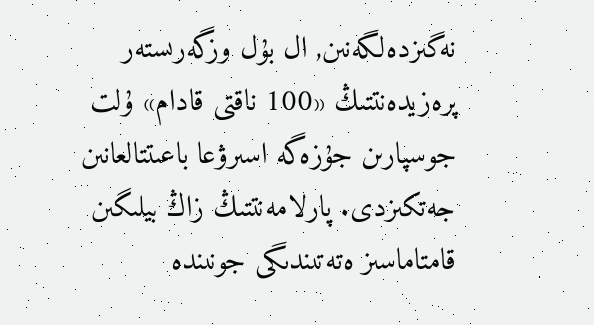نەگىزدەلگەنىن, ال بۇل وزگەرىستەر پرەزيدەنتتىڭ «100 ناقتى قادام» ۇلت جوسپارىن جۇزەگە اسىرۋعا باعىتتالعانىن جەتكىزدى. پارلامەنتتىڭ زاڭ بيلىگىن قامتاماسىز ەتەتىندىگى جونىندە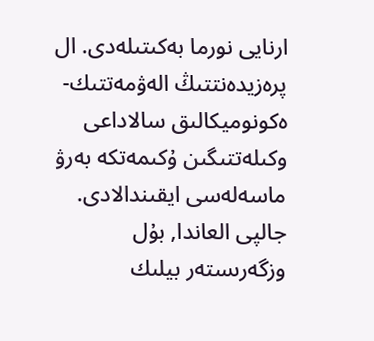ارنايى نورما بەكىتىلەدى. ال پرەزيدەنتتىڭ الەۋمەتتىك-ەكونوميكالىق سالاداعى وكىلەتتىگىن ۇكىمەتكە بەرۋ ماسەلەسى ايقىندالادى. جالپى العاندا, بۇل وزگەرىستەر بيلىك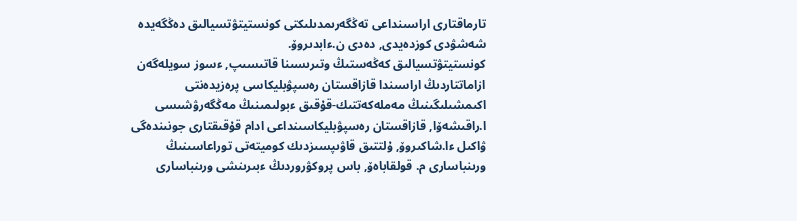تارماقتارى اراسىنداعى تەڭگەرىمدىلىكتى كونستيتۋتسيالىق دەڭگەيدە شەشۋدى كوزدەيدى, دەدى ن.ءابدىروۆ.
كونستيتۋتسيالىق كەڭەستىڭ وتىرىسىنا قاتىسىپ, ءسوز سويلەگەن ازاماتتاردىڭ اراسىندا قازاقستان رەسپۋبليكاسى پرەزيدەنتى اكىمشىلىگىنىڭ مەملەكەتتىك-قۇقىق ءبولىمىنىڭ مەڭگەرۋشىسى ا.راقىشەۆا, قازاقستان رەسپۋبليكاسىنداعى ادام قۇقىقتارى جونىندەگى ۋاكىل ءا.شاكىروۆ, ۇلتتىق قاۋىپسىزدىك كوميتەتى توراعاسىنىڭ ورىنباسارى م. قولقاباەۆ, باس پروكۋروردىڭ ءبىرىنشى ورىنباسارى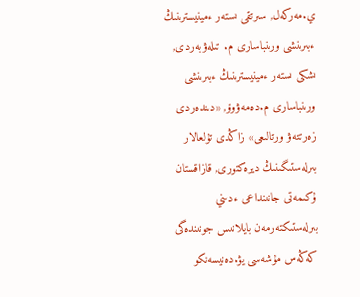ي.مەركەل, سىرتقى ىستەر ءمينيسترىنىڭ ءبىرىنشى ورىنباسارى م. تىلەۋبەردى, ىشكى ىستەر ءمينيسترىنىڭ ءبىرىنشى ورىنباسارى م.دەمەۋوۆ, «دىندەردى زەرتتەۋ ورتالىعى» زاڭدى تۇلعالار بىرلەستىگىنىڭ ديرەكتورى, قازاقستان ۇكىمەتى جانىنداعى ءدىني بىرلەستىكتەرمەن بايلانىس جونىندەگى كەڭەس مۇشەسى يۋ.دەنيسەنكو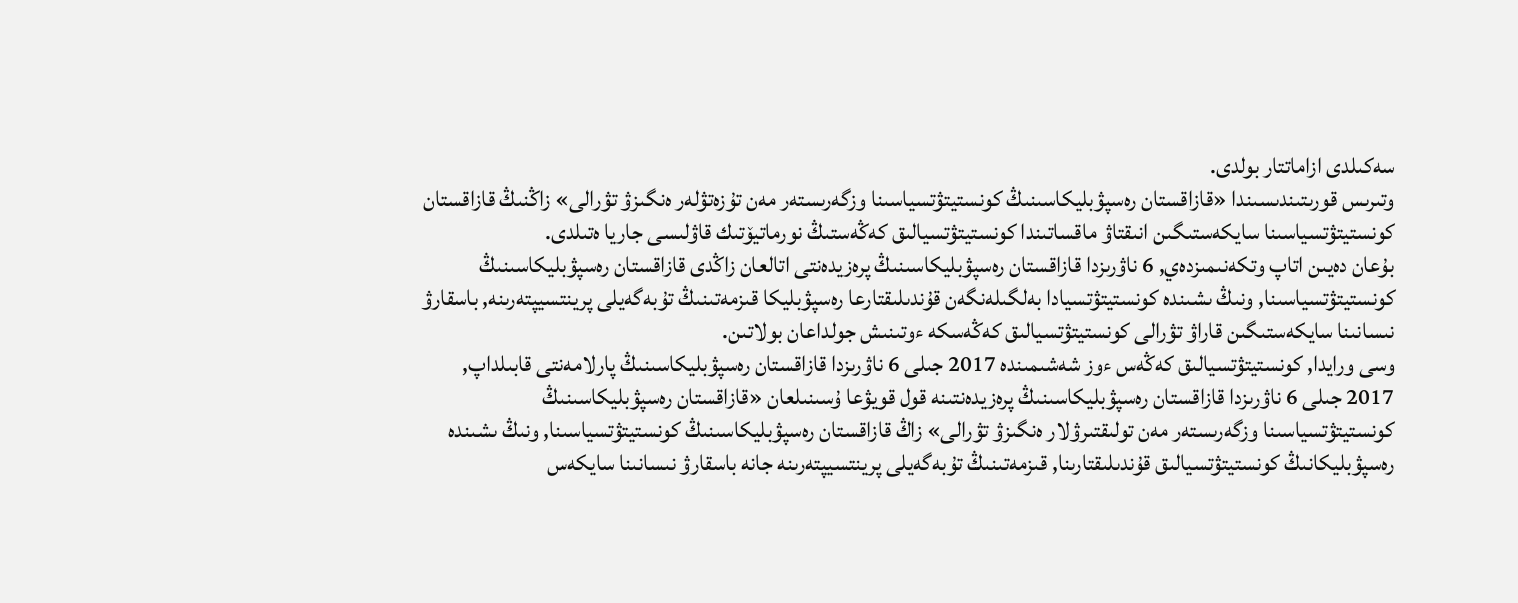سەكىلدى ازاماتتار بولدى.
وتىرىس قورىتىندىسىندا «قازاقستان رەسپۋبليكاسىنىڭ كونستيتۋتسياسىنا وزگەرىستەر مەن تۇزەتۋلەر ەنگىزۋ تۋرالى» زاڭنىڭ قازاقستان كونستيتۋتسياسىنا سايكەستىگىن انىقتاۋ ماقساتىندا كونستيتۋتسيالىق كەڭەستىڭ نورماتيۆتىك قاۋلىسى جاريا ەتىلدى.
بۇعان دەيىن اتاپ وتكەنىمىزدەي, 6 ناۋرىزدا قازاقستان رەسپۋبليكاسىنىڭ پرەزيدەنتى اتالعان زاڭدى قازاقستان رەسپۋبليكاسىنىڭ كونستيتۋتسياسىنا, ونىڭ ىشىندە كونستيتۋتسيادا بەلگىلەنگەن قۇندىلىقتارعا رەسپۋبليكا قىزمەتىنىڭ تۇبەگەيلى پرينتسيپتەرىنە, باسقارۋ نىسانىنا سايكەستىگىن قاراۋ تۋرالى كونستيتۋتسيالىق كەڭەسكە ءوتىنىش جولداعان بولاتىن.
وسى ورايدا, كونستيتۋتسيالىق كەڭەس ءوز شەشىمىندە 2017 جىلى 6 ناۋرىزدا قازاقستان رەسپۋبليكاسىنىڭ پارلامەنتى قابىلداپ, 2017 جىلى 6 ناۋرىزدا قازاقستان رەسپۋبليكاسىنىڭ پرەزيدەنتىنە قول قويۋعا ۇسىنىلعان «قازاقستان رەسپۋبليكاسىنىڭ كونستيتۋتسياسىنا وزگەرىستەر مەن تولىقتىرۋلار ەنگىزۋ تۋرالى» زاڭ قازاقستان رەسپۋبليكاسىنىڭ كونستيتۋتسياسىنا, ونىڭ ىشىندە رەسپۋبليكانىڭ كونستيتۋتسيالىق قۇندىلىقتارىنا, قىزمەتىنىڭ تۇبەگەيلى پرينتسيپتەرىنە جانە باسقارۋ نىسانىنا سايكەس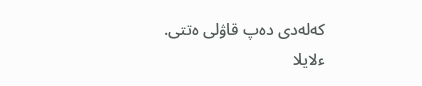كەلەدى دەپ قاۋلى ەتتى.
ءلايلا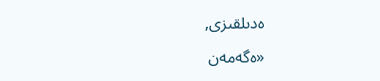ەدىلقىزى,
«ەگەمەن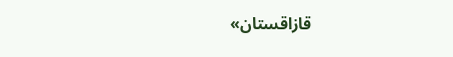قازاقستان»